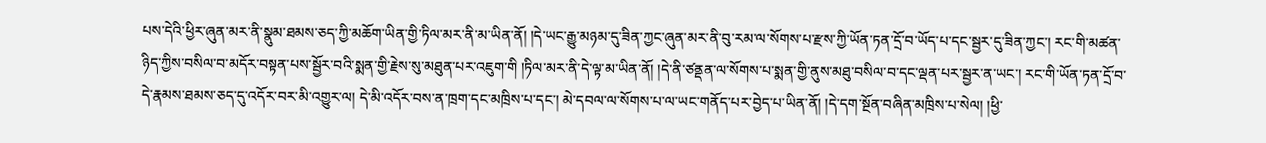པས་དེའི་ཕྱིར་ཞུན་མར་ནི་སྣུམ་ཐམས་ཅད་ཀྱི་མཆོག་ཡིན་གྱི་ཏིལ་མར་ནི་མ་ཡིན་ནོ། །དེ་ཡང་རྒྱུ་མཉམ་དུ་ཟིན་ཀྱང་ཞུན་མར་ནི་བུ་རམ་ལ་སོགས་པ་རྫས་ཀྱི་ཡོན་ཏན་དྲོ་བ་ཡོད་པ་དང་སྦྱར་དུ་ཟིན་ཀྱང་། རང་གི་མཚན་ཉིད་ཀྱིས་བསིལ་བ་མདོར་བསྟན་པས་སྦྱོར་བའི་སྨན་གྱི་རྗེས་སུ་མཐུན་པར་འཇུག་གི །ཏིལ་མར་ནི་དེ་ལྟ་མ་ཡིན་ནོ། །དེ་ནི་ཙནྡན་ལ་སོགས་པ་སྨན་གྱི་ནུས་མཐུ་བསིལ་བ་དང་ལྡན་པར་སྦྱར་ན་ཡང་། རང་གི་ཡོན་ཏན་དྲོ་བ་དེ་རྣམས་ཐམས་ཅད་དུ་འདོར་བར་མི་འགྱུར་ལ། དེ་མི་འདོར་བས་ན་ཁྲག་དང་མཁྲིས་པ་དང་། མེ་དབལ་ལ་སོགས་པ་ལ་ཡང་གནོད་པར་བྱེད་པ་ཡིན་ནོ། །དེ་དག་སྔོན་བཞིན་མཁྲིས་པ་སེལ། །ཕྱི་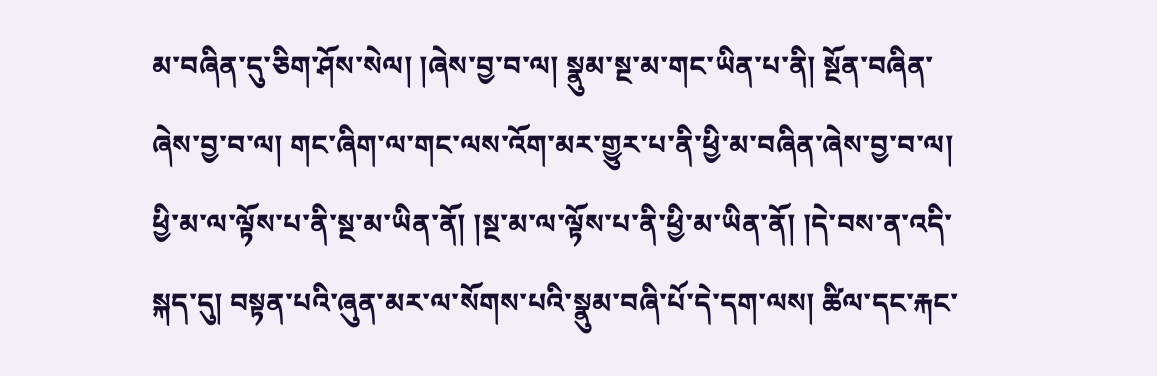མ་བཞིན་དུ་ཅིག་ཤོས་སེལ། །ཞེས་བྱ་བ་ལ། སྣུམ་སྔ་མ་གང་ཡིན་པ་ནི། སྔོན་བཞིན་ཞེས་བྱ་བ་ལ། གང་ཞིག་ལ་གང་ལས་འོག་མར་གྱུར་པ་ནི་ཕྱི་མ་བཞིན་ཞེས་བྱ་བ་ལ། ཕྱི་མ་ལ་ལྟོས་པ་ནི་སྔ་མ་ཡིན་ནོ། །སྔ་མ་ལ་ལྟོས་པ་ནི་ཕྱི་མ་ཡིན་ནོ། །དེ་བས་ན་འདི་སྐད་དུ། བསྟན་པའི་ཞུན་མར་ལ་སོགས་པའི་སྣུམ་བཞི་པོ་དེ་དག་ལས། ཚིལ་དང་རྐང་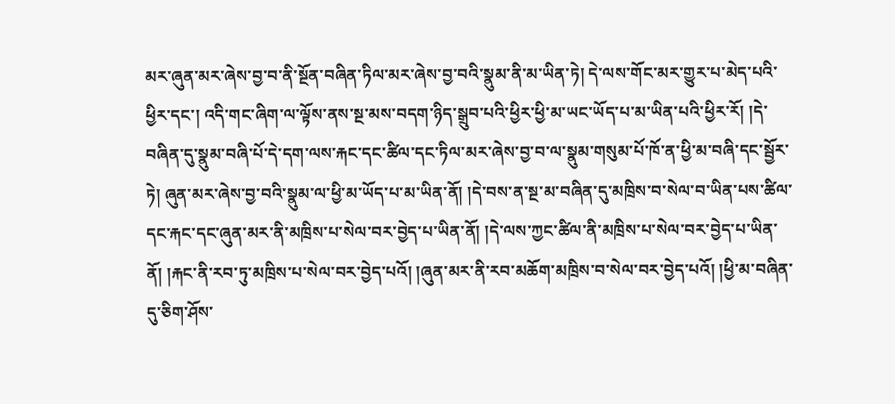མར་ཞུན་མར་ཞེས་བྱ་བ་ནི་སྔོན་བཞིན་ཏིལ་མར་ཞེས་བྱ་བའི་སྣུམ་ནི་མ་ཡིན་ཏེ། དེ་ལས་གོང་མར་གྱུར་པ་མེད་པའི་ཕྱིར་དང་། འདི་གང་ཞིག་ལ་ལྟོས་ནས་སྔ་མས་བདག་ཉིད་སྒྲུབ་པའི་ཕྱིར་ཕྱི་མ་ཡང་ཡོད་པ་མ་ཡིན་པའི་ཕྱིར་རོ། །དེ་བཞིན་དུ་སྣུམ་བཞི་པོ་དེ་དག་ལས་རྐང་དང་ཚིལ་དང་ཏིལ་མར་ཞེས་བྱ་བ་ལ་སྣུམ་གསུམ་པོ་ཁོ་ན་ཕྱི་མ་བཞི་དང་སྦྱོར་ཏེ། ཞུན་མར་ཞེས་བྱ་བའི་སྣུམ་ལ་ཕྱི་མ་ཡོད་པ་མ་ཡིན་ནོ། །དེ་བས་ན་སྔ་མ་བཞིན་དུ་མཁྲིས་བ་སེལ་བ་ཡིན་པས་ཚིལ་དང་རྐང་དང་ཞུན་མར་ནི་མཁྲིས་པ་སེལ་བར་བྱེད་པ་ཡིན་ནོ། །དེ་ལས་ཀྱང་ཚིལ་ནི་མཁྲིས་པ་སེལ་བར་བྱེད་པ་ཡིན་ནོ། །རྐང་ནི་རབ་ཏུ་མཁྲིས་པ་སེལ་བར་བྱེད་པའོ། །ཞུན་མར་ནི་རབ་མཆོག་མཁྲིས་བ་སེལ་བར་བྱེད་པའོ། །ཕྱི་མ་བཞིན་དུ་ཅིག་ཤོས་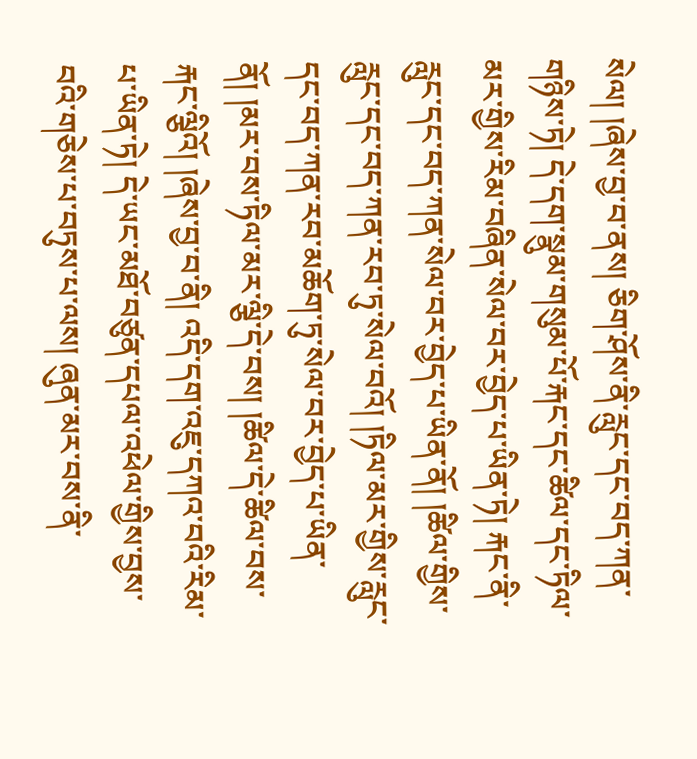སེལ། །ཞེས་བྱ་བ་ནས། ཅིག་ཤོས་ནི་རླུང་དང་བད་ཀན་གཉིས་ཏེ། དེ་དག་སྣུམ་གསུམ་པོ་རྐང་དང་ཚིལ་དང་ཏིལ་མར་གྱིས་རིམ་བཞིན་སེལ་བར་བྱེད་པ་ཡིན་ཏེ། རྐང་ནི་རླུང་དང་བད་ཀན་སེལ་བར་བྱེད་པ་ཡིན་ནོ། །ཚིལ་གྱིས་རླུང་དང་བད་ཀན་རབ་ཏུ་སེལ་བའོ། །ཏིལ་མར་གྱིས་རླུང་
དང་བད་ཀན་རབ་མཆོག་ཏུ་སེལ་བར་བྱེད་པ་ཡིན་ནོ། །མར་བས་ཏིལ་མར་ལྕི་དེ་བས། །ཚིལ་དེ་ཚིལ་བས་རྐང་ལྕིའོ། །ཞེས་བྱ་བ་ནི། འདི་དག་འཇུ་དཀའ་བའི་རིམ་པ་ཡིན་ཏེ། དེ་ཡང་མཐོ་བཙུན་དཔལ་འཕེལ་གྱིས་བྱས་བའི་གཅེས་པ་བཏུས་པ་ལས། ཞུན་མར་བས་ནི་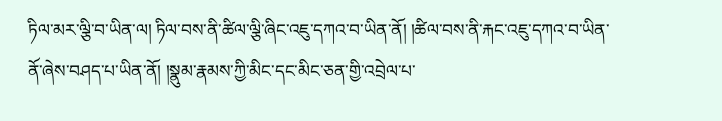ཏིལ་མར་ལྕི་བ་ཡིན་ལ། ཏིལ་བས་ནི་ཚིལ་ལྕི་ཞིང་འཇུ་དཀའ་བ་ཡིན་ནོ། །ཚིལ་བས་ནི་རྐང་འཇུ་དཀའ་བ་ཡིན་ནོ་ཞེས་བཤད་པ་ཡིན་ནོ། །སྣུམ་རྣམས་ཀྱི་མིང་དང་མིང་ཅན་གྱི་འབྲེལ་པ་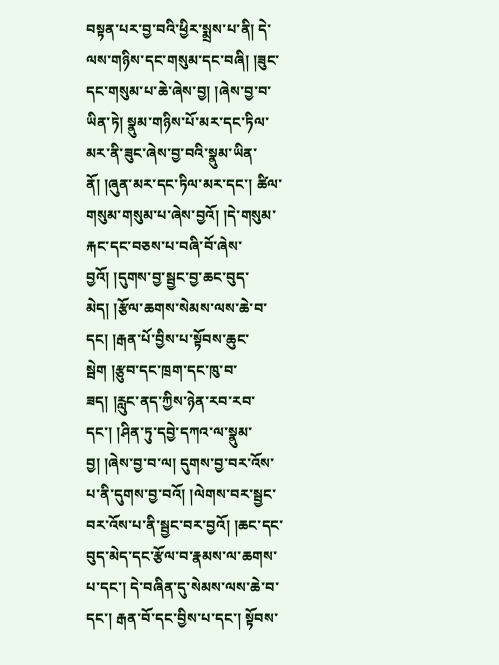བསྟན་པར་བྱ་བའི་ཕྱིར་སྨྲས་པ་ནི། དེ་ལས་གཉིས་དང་གསུམ་དང་བཞི། །ཟུང་དང་གསུམ་པ་ཆེ་ཞེས་བྱ། །ཞེས་བྱ་བ་ཡིན་ཏེ། སྣུམ་གཉིས་པོ་མར་དང་ཏིལ་མར་ནི་ཟུང་ཞེས་བྱ་བའི་སྣུམ་ཡིན་ནོ། །ཞུན་མར་དང་ཏིལ་མར་དང་། ཚིལ་གསུམ་གསུམ་པ་ཞེས་བྱའོ། །དེ་གསུམ་རྐང་དང་བཅས་པ་བཞི་བོ་ཞེས་བྱའོ། །དུགས་བྱ་སྦྱང་བྱ་ཆང་བུད་མེད། །རྩོལ་ཆགས་སེམས་ལས་ཆེ་བ་དང། །རྒན་པོ་བྱིས་པ་སྟོབས་ཆུང་སྦེག །རྩུབ་དང་ཁྲག་དང་ཁུ་བ་ཟད། །རླུང་ནད་ཀྱིས་ཉེན་རབ་རབ་དང་། །ཤིན་ཏུ་དབྱེ་དཀའ་ལ་སྣུམ་བྱ། །ཞེས་བྱ་བ་ལ། དུགས་བྱ་བར་འོས་པ་ནི་དུགས་བྱ་བའོ། །ལེགས་བར་སྦྱང་བར་འོས་པ་ནི་སྦྱང་བར་བྱའོ། །ཆང་དང་བུད་མེད་དང་རྩོལ་བ་རྣམས་ལ་ཆགས་པ་དང་། དེ་བཞིན་དུ་སེམས་ལས་ཆེ་བ་དང་། རྒན་བོ་དང་བྱིས་པ་དང་། སྟོབས་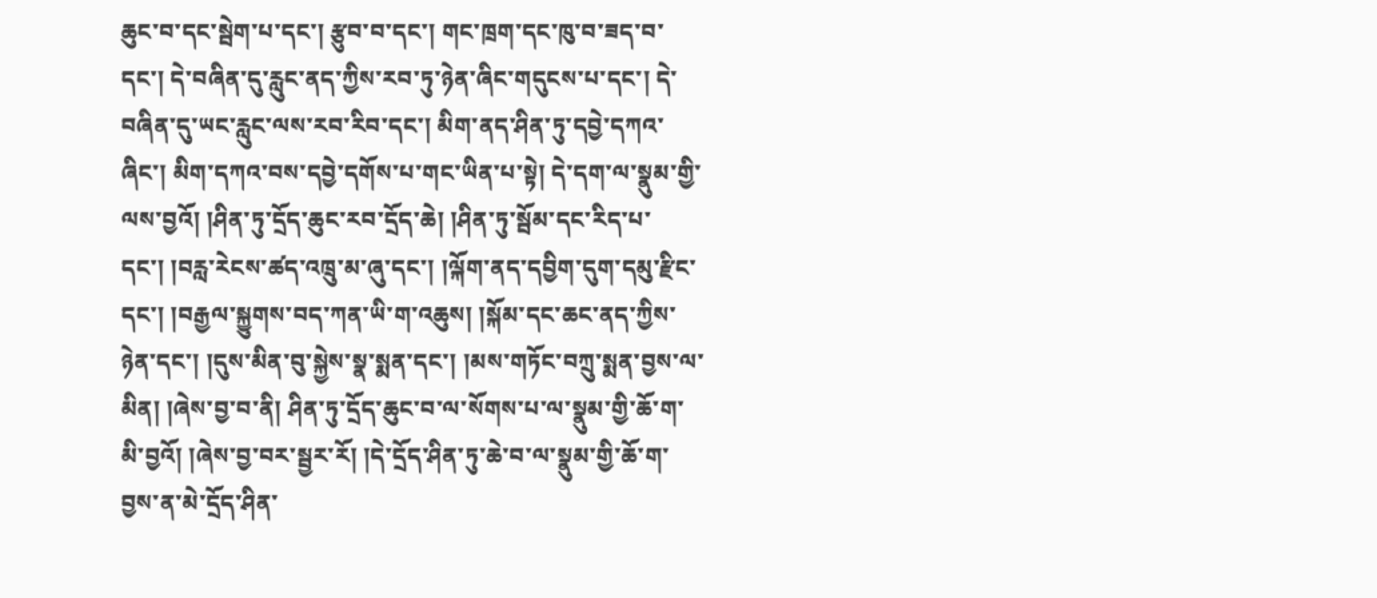ཆུང་བ་དང་སྦེག་པ་དང་། རྩུབ་བ་དང་། གང་ཁྲག་དང་ཁུ་བ་ཟད་བ་དང་། དེ་བཞིན་དུ་རླུང་ནད་ཀྱིས་རབ་ཏུ་ཉེན་ཞིང་གདུངས་པ་དང་། དེ་བཞིན་དུ་ཡང་རླུང་ལས་རབ་རིབ་དང་། མིག་ནད་ཤིན་ཏུ་དབྱེ་དཀའ་ཞིང་། མིག་དཀའ་བས་དབྱེ་དགོས་པ་གང་ཡིན་པ་སྟེ། དེ་དག་ལ་སྣུམ་གྱི་ལས་བྱའོ། །ཤིན་ཏུ་དྲོད་ཆུང་རབ་དྲོད་ཆེ། །ཤིན་ཏུ་སྦོམ་དང་རིད་པ་དང་། །བརླ་རེངས་ཚད་འཁྲུ་མ་ཞུ་དང་། །ལྐོག་ནད་དབྱིག་དུག་དམུ་རྫིང་དང་། །བརྒྱལ་སྐྱུགས་བད་ཀན་ཡི་ག་འཆུས། །སྐོམ་དང་ཆང་ནད་ཀྱིས་ཉེན་དང་། །དུས་མིན་བུ་སྐྱེས་སྣ་སྨན་དང་། །མས་གཏོང་བཀྲུ་སྨན་བྱས་ལ་མིན། །ཞེས་བྱ་བ་ནི། ཤིན་ཏུ་དྲོད་ཆུང་བ་ལ་སོགས་པ་ལ་སྣུམ་གྱི་ཆོ་ག་མི་བྱའོ། །ཞེས་བྱ་བར་སྦྱར་རོ། །དེ་དྲོད་ཤིན་ཏུ་ཆེ་བ་ལ་སྣུམ་གྱི་ཆོ་ག་བྱས་ན་མེ་དྲོད་ཤིན་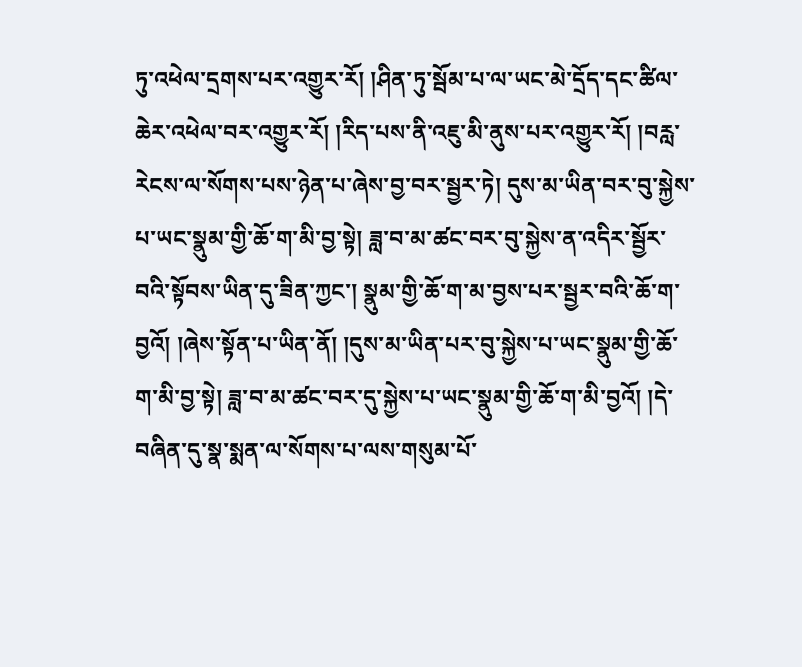ཏུ་འཕེལ་དྲགས་པར་འགྱུར་རོ། །ཤིན་ཏུ་སྦོམ་པ་ལ་ཡང་མེ་དྲོད་དང་ཚིལ་ཆེར་འཕེལ་བར་འགྱུར་རོ། །རིད་པས་ནི་འཇུ་མི་ནུས་པར་འགྱུར་རོ། །བརླ་རེངས་ལ་སོགས་པས་ཉེན་པ་ཞེས་བྱ་བར་སྦྱར་ཏེ། དུས་མ་ཡིན་བར་བུ་སྐྱེས་པ་ཡང་སྣུམ་གྱི་ཆོ་ག་མི་བྱ་སྟེ། ཟླ་བ་མ་ཚང་བར་བུ་སྐྱེས་ན་འདིར་སྦྱོར་བའི་སྟོབས་ཡིན་དུ་ཟིན་ཀྱང་། སྣུམ་གྱི་ཆོ་ག་མ་བྱས་པར་སྦྱར་བའི་ཆོ་ག་བྱའོ། །ཞེས་སྟོན་པ་ཡིན་ནོ། །དུས་མ་ཡིན་པར་བུ་སྐྱེས་པ་ཡང་སྣུམ་གྱི་ཆོ་ག་མི་བྱ་སྟེ། ཟླ་བ་མ་ཚང་བར་དུ་སྐྱེས་པ་ཡང་སྣུམ་གྱི་ཆོ་ག་མི་བྱའོ། །དེ་བཞིན་དུ་སྣ་སྨན་ལ་སོགས་པ་ལས་གསུམ་པོ་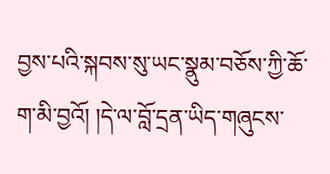བྱས་པའི་སྐབས་སུ་ཡང་སྣུམ་བཅོས་ཀྱི་ཆོ་ག་མི་བྱའོ། །དེ་ལ་བློ་དྲན་ཡིད་གཞུངས་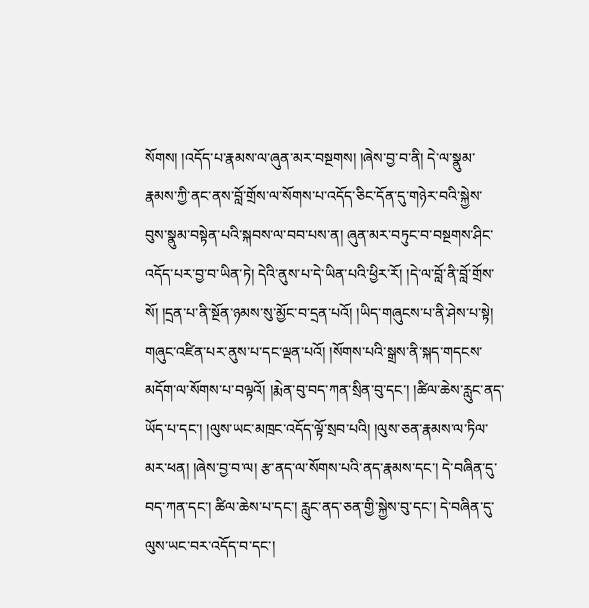སོགས། །འདོད་པ་རྣམས་ལ་ཞུན་མར་བསྔགས། །ཞེས་བྱ་བ་ནི། དེ་ལ་སྣུམ་རྣམས་ཀྱི་ནང་ནས་བློ་གྲོས་ལ་སོགས་པ་འདོད་ཅིང་དོན་དུ་གཉེར་བའི་སྐྱེས་བུས་སྣུམ་བསྟེན་པའི་སྐབས་ལ་བབ་པས་ན། ཞུན་མར་བཏུང་བ་བསྔགས་ཤིང་འདོད་པར་བྱ་བ་ཡིན་ཏེ། དེའི་ནུས་པ་དེ་ཡིན་པའི་ཕྱིར་རོ། །དེ་ལ་བློ་ནི་བློ་གྲོས་སོ། །དྲན་པ་ནི་སྔོན་ཉམས་སུ་མྱོང་བ་དྲན་པའོ། །ཡིད་གཞུངས་པ་ནི་ཤེས་པ་སྟེ། གཞུང་འཛིན་པར་ནུས་པ་དང་ལྡན་པའོ། །སོགས་པའི་སྒྲས་ནི་སྐད་གདངས་མདོག་ལ་སོགས་པ་བལྟའོ། །རྨེན་བུ་བད་ཀན་སྲིན་བུ་དང་། །ཚིལ་ཆེས་རླུང་ནད་ཡོད་པ་དང་། །ལུས་ཡང་མཁྲང་འདོད་ལྟོ་སྲབ་པའི། །ལུས་ཅན་རྣམས་ལ་ཏིལ་མར་ཕན། །ཞེས་བྱ་བ་ལ། རྩ་ནད་ལ་སོགས་པའི་ནད་རྣམས་དང་། དེ་བཞིན་དུ་བད་ཀན་དང་། ཚིལ་ཆེས་པ་དང་། རླུང་ནད་ཅན་གྱི་སྐྱེས་བུ་དང་། དེ་བཞིན་དུ་ལུས་ཡང་བར་འདོད་བ་དང་།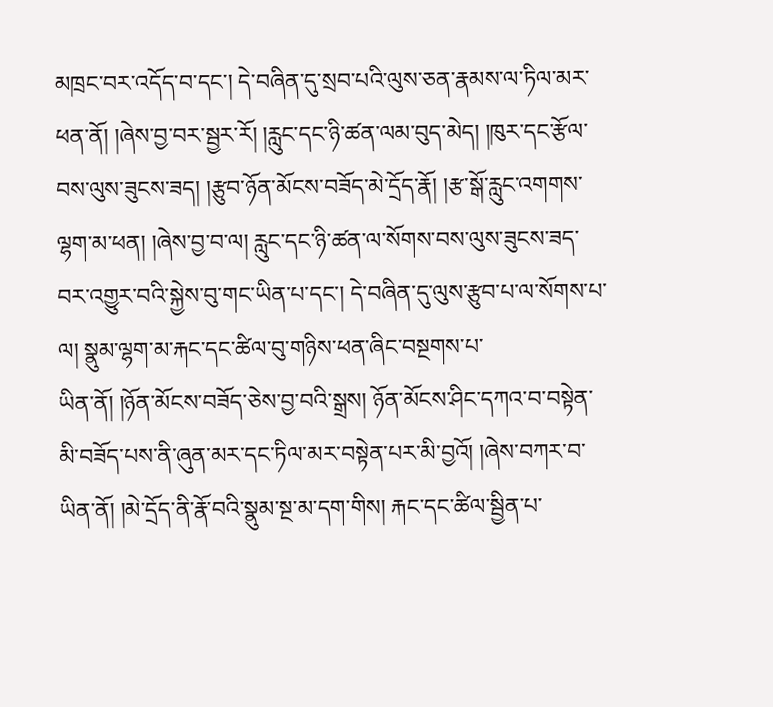མཁྲང་བར་འདོད་བ་དང་། དེ་བཞིན་དུ་སྲབ་པའི་ལུས་ཅན་རྣམས་ལ་ཏིལ་མར་ཕན་ནོ། །ཞེས་བྱ་བར་སྦྱར་རོ། །རླུང་དང་ཉི་ཚན་ལམ་བུད་མེད། །ཁུར་དང་རྩོལ་བས་ལུས་ཟུངས་ཟད། །རྩུབ་ཉོན་མོངས་བཟོད་མེ་དྲོད་རྣོ། །རྩ་སྒོ་རླུང་འགགས་ལྷག་མ་ཕན། །ཞེས་བྱ་བ་ལ། རླུང་དང་ཉི་ཚན་ལ་སོགས་བས་ལུས་ཟུངས་ཟད་བར་འགྱུར་བའི་སྐྱེས་བུ་གང་ཡིན་པ་དང་། དེ་བཞིན་དུ་ལུས་རྩུབ་པ་ལ་སོགས་པ་ལ། སྣུམ་ལྷག་མ་རྐང་དང་ཚིལ་བུ་གཉིས་ཕན་ཞིང་བསྔགས་པ་
ཡིན་ནོ། །ཉོན་མོངས་བཟོད་ཅེས་བྱ་བའི་སྒྲས། ཉོན་མོངས་ཤིང་དཀའ་བ་བསྟེན་མི་བཟོད་པས་ནི་ཞུན་མར་དང་ཏིལ་མར་བསྟེན་པར་མི་བྱའོ། །ཞེས་བཀར་བ་ཡིན་ནོ། །མེ་དྲོད་ནི་རྣོ་བའི་སྣུམ་སྔ་མ་དག་གིས། རྐང་དང་ཚིལ་སྦྱིན་པ་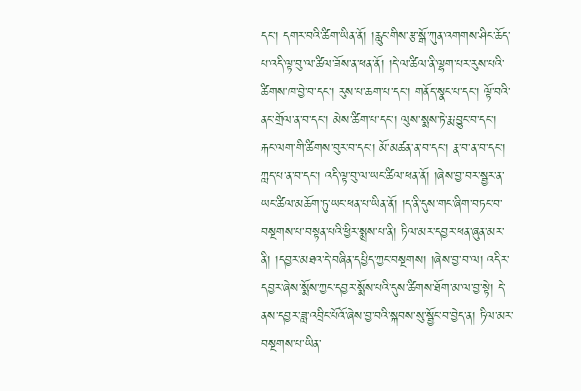དང་། དགར་བའི་ཚིག་ཡིན་ནོ། །རླུང་གིས་རྩ་སྒོ་ཀུན་འགགས་ཤིང་ཆོད་པ་འདི་ལྟ་བུ་ལ་ཚིལ་ཟོས་ན་ཕན་ནོ། །དེ་ལ་ཚིལ་ནི་ལྷག་པར་རུས་པའི་ཚིགས་ཁ་བྱེ་བ་དང་། རུས་པ་ཆག་པ་དང་། གནོད་སྣང་པ་དང་། ལྟོ་བའི་ནང་གྲོལ་ན་བ་དང་། མེས་ཚིག་པ་དང་། ལུས་སྨས་ཏེ་རྨ་བྱུང་བ་དང་། རྐང་ལག་གི་ཚིགས་བུར་བ་དང་། མོ་མཚན་ན་བ་དང་། རྣ་བ་ན་བ་དང་། ཀླད་པ་ན་བ་དང་། འདི་ལྟ་བུ་ལ་ཡང་ཚིལ་ཕན་ནོ། །ཞེས་བྱ་བར་སྦྱར་ན་ཡང་ཚིལ་མཆོག་ཏུ་ཡང་ཕན་པ་ཡིན་ནོ། །ད་ནི་དུས་གང་ཞིག་བཏང་བ་བསྔགས་པ་བསྟན་པའི་ཕྱིར་སྨྲས་པ་ནི། ཏིལ་མར་དབྱར་ཕན་ཞུན་མར་ནི། །དབྱར་མཐའ་དེ་བཞིན་དཔྱིད་ཀྱང་བསྔགས། །ཞེས་བྱ་བ་ལ། འདིར་དབྱར་ཞེས་སྨོས་ཀྱང་དབྱར་སྨོས་པའི་དུས་ཚིགས་ཐོག་མ་ལ་བྱ་སྟེ། དེ་ནས་དབྱར་ཟླ་འབྲིང་པོའོ་ཞེས་བྱ་བའི་སྐབས་སུ་སྦྱོང་བ་བྱེད་ན། ཏིལ་མར་བསྔགས་པ་ཡིན་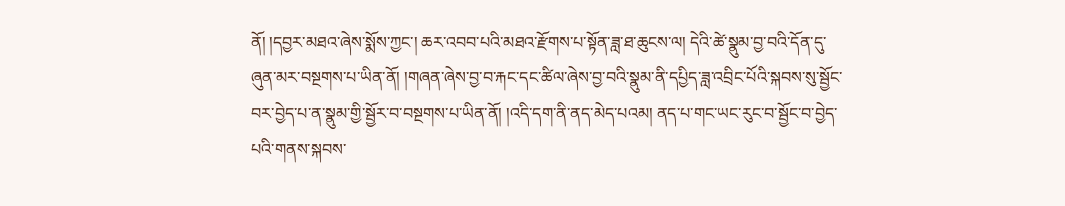ནོ། །དབྱར་མཐའ་ཞེས་སྨོས་ཀྱང་། ཆར་འབབ་པའི་མཐའ་རྫོགས་པ་སྟོན་ཟླ་ཐ་ཆུངས་ལ། དེའི་ཚེ་སྣུམ་བྱ་བའི་དོན་དུ་ཞུན་མར་བསྔགས་པ་ཡིན་ནོ། །གཞན་ཞེས་བྱ་བ་རྐང་དང་ཚིལ་ཞེས་བྱ་བའི་སྣུམ་ནི་དཔྱིད་ཟླ་འབྲིང་པོའི་སྐབས་སུ་སྦྱོང་བར་བྱེད་པ་ན་སྣུམ་གྱི་སྦྱོར་བ་བསྔགས་པ་ཡིན་ནོ། །འདི་དག་ནི་ནད་མེད་པའམ། ནད་པ་གང་ཡང་རུང་བ་སྦྱོང་བ་བྱེད་པའི་གནས་སྐབས་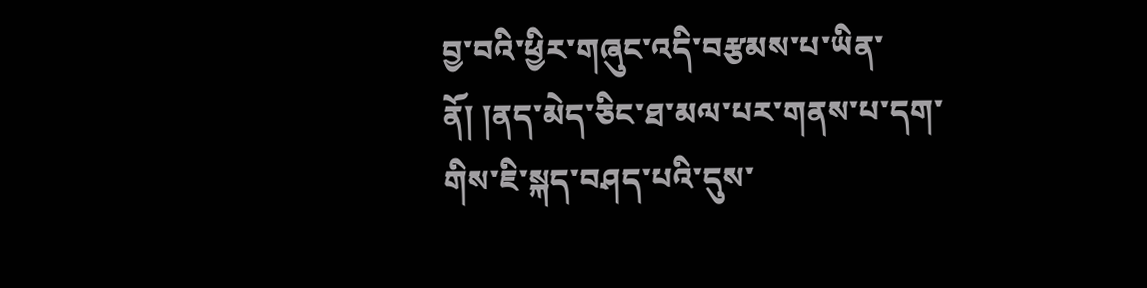བྱ་བའི་ཕྱིར་གཞུང་འདི་བརྩམས་པ་ཡིན་ནོ། །ནད་མེད་ཅིང་ཐ་མལ་པར་གནས་པ་དག་གིས་ཇི་སྐད་བཤད་པའི་དུས་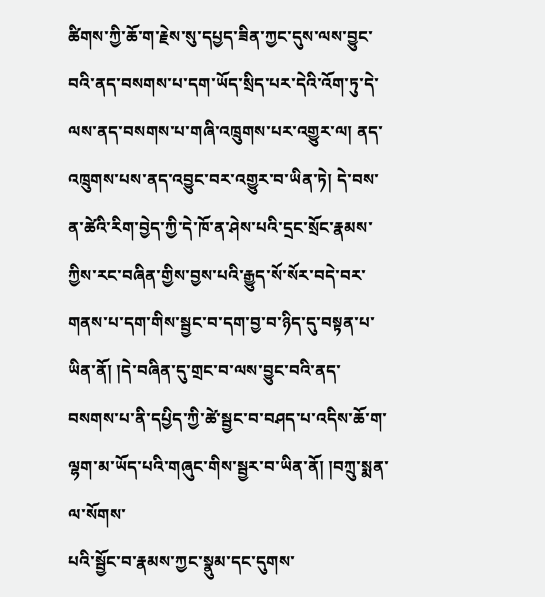ཚིགས་ཀྱི་ཆོ་ག་རྗེས་སུ་དཔྱད་ཟིན་ཀྱང་དུས་ལས་བྱུང་བའི་ནད་བསགས་པ་དག་ཡོད་སྲིད་པར་དེའི་འོག་ཏུ་དེ་ལས་ནད་བསགས་པ་གཞི་འཁྲུགས་པར་འགྱུར་ལ། ནད་འཁྲུགས་པས་ནད་འབྱུང་བར་འགྱུར་བ་ཡིན་ཏེ། དེ་བས་ན་ཚེའི་རིག་བྱེད་ཀྱི་དེ་ཁོ་ན་ཤེས་པའི་དྲང་སྲོང་རྣམས་ཀྱིས་རང་བཞིན་གྱིས་བྱས་པའི་རྒྱུད་སོ་སོར་བདེ་བར་གནས་པ་དག་གིས་སྦྱང་བ་དག་བྱ་བ་ཉིད་དུ་བསྟན་པ་ཡིན་ནོ། །དེ་བཞིན་དུ་གྲང་བ་ལས་བྱུང་བའི་ནད་བསགས་པ་ནི་དཔྱིད་ཀྱི་ཚེ་སྦྱང་བ་བཤད་པ་འདིས་ཆོ་ག་ལྷག་མ་ཡོད་པའི་གཞུང་གིས་སྦྱར་བ་ཡིན་ནོ། །བཀྲུ་སྨན་ལ་སོགས་
པའི་སྦྱོང་བ་རྣམས་ཀྱང་སྣུམ་དང་དུགས་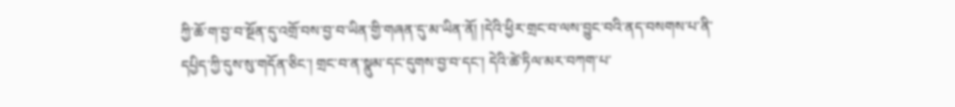ཀྱི་ཆོ་ག་བྱ་བ་སྔོན་དུ་འགྲོ་བས་བྱ་བ་ཡིན་གྱི་གཞན་དུ་མ་ཡིན་ནོ། །དེའི་ཕྱིར་གྲང་བ་ལས་བྱུང་བའི་ནད་བསགས་པ་ནི་དཔྱིད་ཀྱི་དུས་སུ་གདོན་ཅིང་། གྲང་བ་ན་སྣུམ་དང་དུགས་བྱ་བ་དང་། དེའི་ཚེ་ཏིལ་མར་བཀག་པ་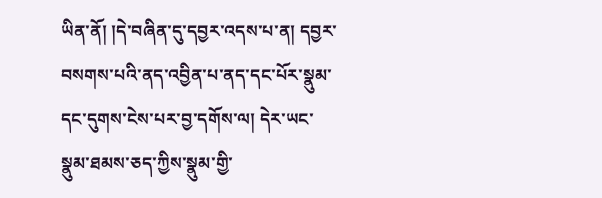ཡིན་ནོ། །དེ་བཞིན་དུ་དབྱར་འདས་པ་ན། དབྱར་བསགས་པའི་ནད་འབྱིན་པ་ནད་དང་པོར་སྣུམ་དང་དུགས་ངེས་པར་བྱ་དགོས་ལ། དེར་ཡང་སྣུམ་ཐམས་ཅད་ཀྱིས་སྣུམ་གྱི་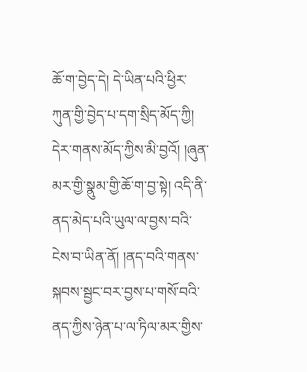ཆོ་ག་བྱེད་དེ། དེ་ཡིན་པའི་ཕྱིར་ཀུན་གྱི་བྱེད་པ་དག་སྲིད་མོད་ཀྱི། དེར་གནས་མོད་ཀྱིས་མི་བྱའོ། །ཞུན་མར་གྱི་སྣུམ་གྱི་ཆོ་ག་བྱ་སྟེ། འདི་ནི་ནད་མེད་པའི་ཡུལ་ལ་བྱས་བའི་ངེས་བ་ཡིན་ནོ། །ནད་བའི་གནས་སྐབས་སྦྱང་བར་བྱས་པ་གསོ་བའི་ནད་ཀྱིས་ཉེན་པ་ལ་ཏིལ་མར་གྱིས་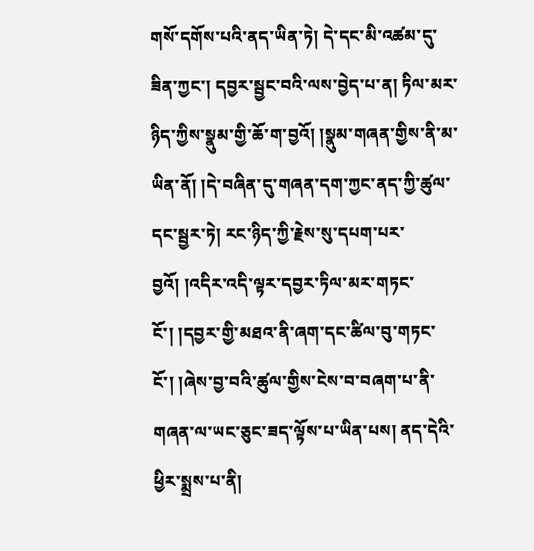གསོ་དགོས་པའི་ནད་ཡིན་ཏེ། དེ་དང་མི་འཚམ་དུ་ཟིན་ཀྱང་། དབྱར་སྦྱང་བའི་ལས་བྱེད་པ་ན། ཏིལ་མར་ཉིད་ཀྱིས་སྣུམ་གྱི་ཆོ་ག་བྱའོ། །སྣུམ་གཞན་གྱིས་ནི་མ་ཡིན་ནོ། །དེ་བཞིན་དུ་གཞན་དག་ཀྱང་ནད་ཀྱི་ཚུལ་དང་སྦྱར་ཏེ། རང་ཉིད་ཀྱི་རྗེས་སུ་དཔག་པར་བྱའོ། །འདིར་འདི་ལྟར་དབྱར་ཏིལ་མར་གཏང་ངོ་། །དབྱར་གྱི་མཐའ་ནི་ཞག་དང་ཚིལ་བུ་གཏང་ངོ་། །ཞེས་བྱ་བའི་ཚུལ་གྱིས་ངེས་བ་བཞག་པ་ནི་གཞན་ལ་ཡང་ཅུང་ཟད་ལྟོས་པ་ཡིན་པས། ནད་དེའི་ཕྱིར་སྨྲས་པ་ནི།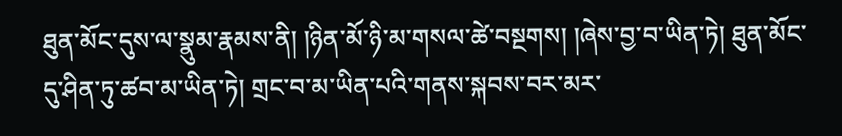ཐུན་མོང་དུས་ལ་སྣུམ་རྣམས་ནི། །ཉིན་མོ་ཉི་མ་གསལ་ཚེ་བསྔགས། །ཞེས་བྱ་བ་ཡིན་ཏེ། ཐུན་མོང་དུ་ཤིན་ཏུ་ཚབ་མ་ཡིན་ཏེ། གྲང་བ་མ་ཡིན་པའི་གནས་སྐབས་བར་མར་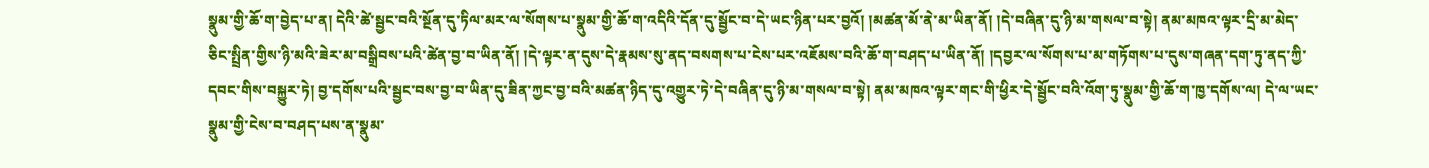སྣུམ་གྱི་ཆོ་ག་བྱེད་པ་ན། དེའི་ཚེ་སྦྱང་བའི་སྔོན་དུ་ཏིལ་མར་ལ་སོགས་པ་སྣུམ་གྱི་ཆོ་ག་འདིའི་དོན་དུ་སྦྱོང་བ་དེ་ཡང་ཉིན་པར་བྱའོ། །མཚན་མོ་ནེ་མ་ཡིན་ནོ། །དེ་བཞིན་དུ་ཉི་མ་གསལ་བ་སྟེ། ནམ་མཁའ་ལྟར་དྲི་མ་མེད་ཅིང་སྤྲིན་གྱིས་ཉི་མའི་ཟེར་མ་བསྒྲིབས་པའི་ཚེན་བྱ་བ་ཡིན་ནོ། །དེ་ལྟར་ན་དུས་དེ་རྣམས་སུ་ནད་བསགས་པ་ངེས་པར་འཇོམས་བའི་ཆོ་ག་བཤད་པ་ཡིན་ནོ། །དབྱར་ལ་སོགས་པ་མ་གཏོགས་པ་དུས་གཞན་དག་ཏུ་ནད་ཀྱི་དབང་གིས་བསྐྱུར་ཏེ། བྱ་དགོས་པའི་སྦྱང་བས་བྱ་བ་ཡིན་དུ་ཟིན་ཀྱང་བྱ་བའི་མཚན་ཉིད་དུ་འགྱུར་ཏེ་དེ་བཞིན་དུ་ཉི་མ་གསལ་བ་སྟེ། ནམ་མཁའ་ལྟར་གང་གི་ཕྱིར་དེ་སྦྱོང་བའི་འོག་ཏུ་སྣུམ་གྱི་ཆོ་ག་ཁྱ་དགོས་ལ། དེ་ལ་ཡང་སྣུམ་གྱི་ངེས་བ་བཤད་པས་ན་སྣུམ་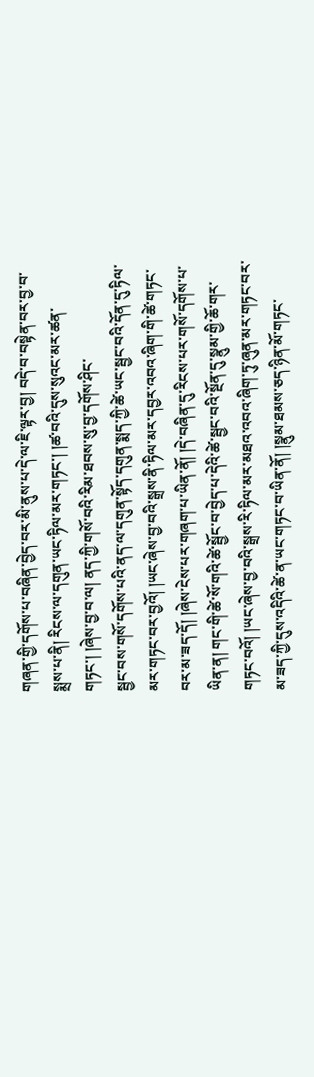གཞན་གྱི་དགོས་པ་བཞིན་བྱེད་བར་མི་ནུས་པ་དེ་ལ་ཇི་ལྟར་བྱ། བདེ་བ་བསྟེན་བར་བྱ་བ་སྨྲས་པ་ནི། རིངས་ལ་དགུན་ཡང་ཏིལ་མར་གཏང་། །ཚ་བའི་དུས་སུའང་མར་ཚན་གཏང་། །ཞེས་བྱ་བ་ལ། ནད་ཀྱི་གསོ་བའི་རིམ་ཐབས་སུ་བྱ་དགོས་ཤིང་
སྦྱང་བས་གསོ་དགོས་པའི་ནད་ལ་དགུན་སྟོད་དགུན་སྨད་ཀྱི་ཚེ་ཡང་སྦྱང་བའི་དོན་དུ་ཏིལ་མར་གཏང་བར་བྱའོ། །ཡང་ཞེས་བྱ་བའི་སྒྲས་ནི་ཏིལ་མར་དབྱར་འབའ་ཞིག་གི་ཚེ་གཏང་བར་མ་ཟད་དོ། །ཞེས་ངེས་པར་གཞག་པ་ཡིན་ནོ། །དེ་བཞིན་དུ་རིངས་པར་གསོ་དགོས་པ་ཡིན་ན། གང་གི་ཚེ་སོ་གའི་ཚེ་སྦྱོང་བ་བྱེད་པ་དེའི་ཚེ་སྦྱང་བའི་སྔོན་དུ་སྣུམ་གྱི་ཆོ་གར་གཏང་བའོ། །ཡང་ཞེས་བྱ་བའི་སྒྲས་རི་ཏིལ་མར་མཐའ་འབའ་ཞིག་ཏུ་ཞུན་མར་གཏང་བར་མ་ཟད་ཀྱི་དུས་འདིའི་ཚེ་ན་ཡང་གཏང་བ་ཡིན་ནོ། །སྣུམ་ཐམས་ཅད་ཉིན་མོ་གཏང་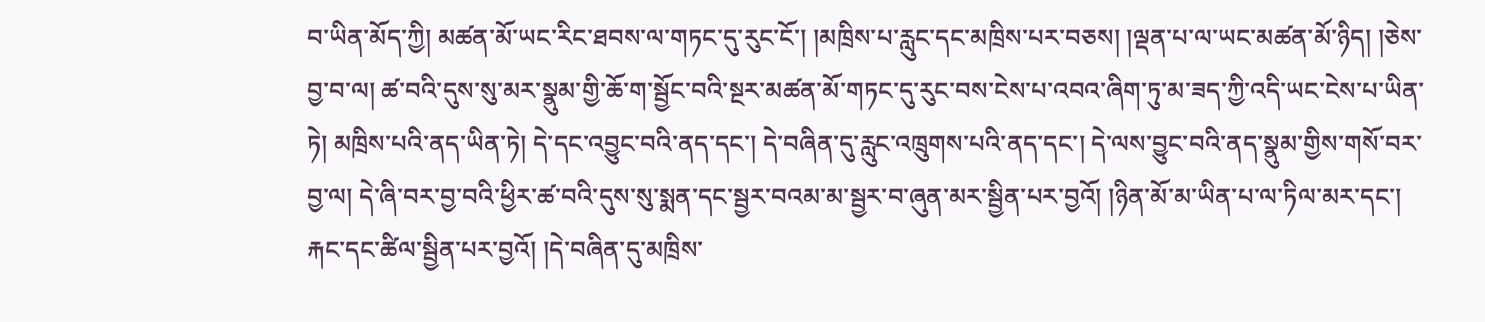བ་ཡིན་མོད་ཀྱི། མཚན་མོ་ཡང་རིང་ཐབས་ལ་གཏང་དུ་རུང་ངོ་། །མཁྲིས་པ་རླུང་དང་མཁྲིས་པར་བཅས། །ལྡན་པ་ལ་ཡང་མཚན་མོ་ཉིད། །ཅེས་བྱ་བ་ལ། ཚ་བའི་དུས་སུ་མར་སྣུམ་གྱི་ཆོ་ག་སྦྱོང་བའི་སྔར་མཚན་མོ་གཏང་དུ་རུང་བས་ངེས་པ་འབའ་ཞིག་ཏུ་མ་ཟད་ཀྱི་འདི་ཡང་ངེས་པ་ཡིན་ཏེ། མཁྲིས་པའི་ནད་ཡིན་ཏེ། དེ་དང་འབྱུང་བའི་ནད་དང་། དེ་བཞིན་དུ་རླུང་འཁྲུགས་པའི་ནད་དང་། དེ་ལས་བྱུང་བའི་ནད་སྣུམ་གྱིས་གསོ་བར་བྱ་ལ། དེ་ཞི་བར་བྱ་བའི་ཕྱིར་ཚ་བའི་དུས་སུ་སྨན་དང་སྦྱར་བའམ་མ་སྦྱར་བ་ཞུན་མར་སྦྱིན་པར་བྱའོ། །ཉིན་མོ་མ་ཡིན་པ་ལ་ཏིལ་མར་དང་། རྐང་དང་ཚིལ་སྦྱིན་པར་བྱའོ། །དེ་བཞིན་དུ་མཁྲིས་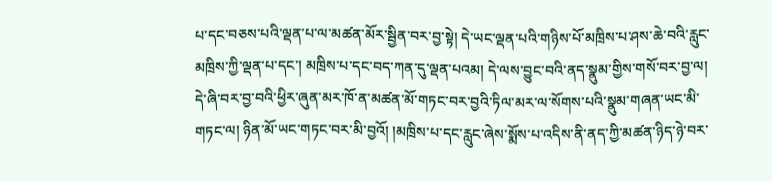པ་དང་བཅས་པའི་ལྡན་པ་ལ་མཚན་མོར་སྦྱིན་བར་བྱ་སྟེ། དེ་ཡང་ལྡན་པའི་གཉིས་པོ་མཁྲིས་པ་ཤས་ཆེ་བའི་རླུང་མཁྲིས་ཀྱི་ལྡན་པ་དང་། མཁྲིས་པ་དང་བད་ཀན་དུ་ལྡན་པའམ། དེ་ལས་བྱུང་བའི་ནད་སྣུམ་གྱིས་གསོ་བར་བྱ་ལ། དེ་ཞི་བར་བྱ་བའི་ཕྱིར་ཞུན་མར་ཁོ་ན་མཚན་མོ་གཏང་བར་བྱའི་ཏིལ་མར་ལ་སོགས་པའི་སྣུམ་གཞན་ཡང་མི་གཏང་ལ། ཉིན་མོ་ཡང་གཏང་བར་མི་བྱའོ། །མཁྲིས་པ་དང་རླུང་ཞེས་སྨོས་པ་འདིས་ནི་ནད་ཀྱི་མཚན་ཉིད་ཉེ་བར་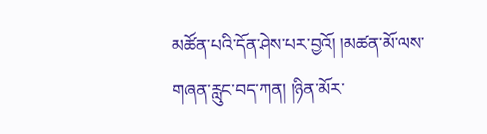མཚོན་པའི་དོན་ཤེས་པར་བྱའོ། །མཚན་མོ་ལས་གཞན་རླུང་བད་ཀན། །ཉིན་མོར་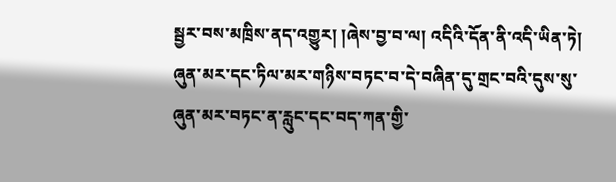སྦྱར་བས་མཁྲིས་ནད་འགྱུར། །ཞེས་བྱ་བ་ལ། འདིའི་དོན་ནི་འདི་ཡིན་ཏེ། ཞུན་མར་དང་ཏིལ་མར་གཉིས་བཏང་བ་དེ་བཞིན་དུ་གྲང་བའི་དུས་སུ་ཞུན་མར་བཏང་ན་རླུང་དང་བད་ཀན་གྱི་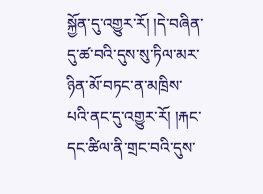སྐྱོན་དུ་འགྱུར་རོ། །དེ་བཞིན་དུ་ཚ་བའི་དུས་སུ་ཏིལ་མར་ཉིན་མོ་བཏང་ན་མཁྲིས་པའི་ནང་དུ་འགྱུར་རོ། །རྐང་དང་ཚིལ་ནི་གྲང་བའི་དུས་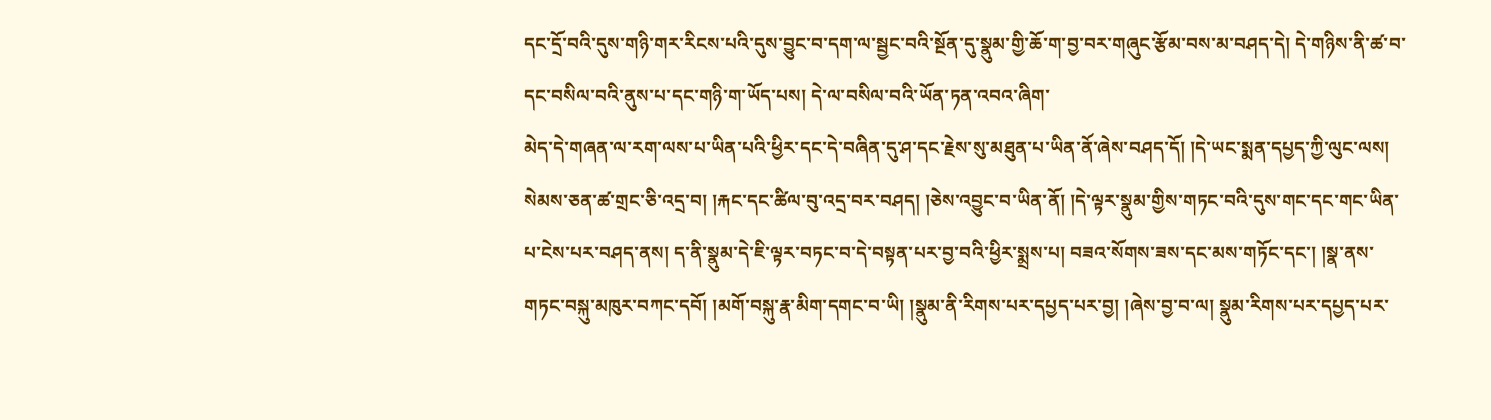དང་དྲོ་བའི་དུས་གཉི་གར་རིངས་པའི་དུས་བྱུང་བ་དག་ལ་སྦྱང་བའི་སྔོན་དུ་སྣུམ་གྱི་ཆོ་ག་བྱ་བར་གཞུང་རྩོམ་བས་མ་བཤད་དེ། དེ་གཉིས་ནི་ཚ་བ་དང་བསིལ་བའི་ནུས་པ་དང་གཉི་ག་ཡོད་པས། དེ་ལ་བསིལ་བའི་ཡོན་ཏན་འབའ་ཞིག་
མེད་དེ་གཞན་ལ་རག་ལས་པ་ཡིན་པའི་ཕྱིར་དང་དེ་བཞིན་དུ་ཤ་དང་རྗེས་སུ་མཐུན་པ་ཡིན་ནོ་ཞེས་བཤད་དོ། །དེ་ཡང་སྨན་དཔྱད་ཀྱི་ལུང་ལས། སེམས་ཅན་ཚ་གྲང་ཅི་འདྲ་བ། །རྐང་དང་ཚིལ་བུ་འདྲ་བར་བཤད། །ཅེས་འབྱུང་བ་ཡིན་ནོ། །དེ་ལྟར་སྣུམ་གྱིས་གཏང་བའི་དུས་གང་དང་གང་ཡིན་པ་ངེས་པར་བཤད་ནས། ད་ནི་སྣུམ་དེ་ཇི་ལྟར་བཏང་བ་དེ་བསྟན་པར་བྱ་བའི་ཕྱིར་སྨྲས་པ། བཟའ་སོགས་ཟས་དང་མས་གཏོང་དང་། །སྣ་ནས་གཏང་བསྐུ་མཁུར་བཀང་དབོ། །མགོ་བསྐུ་རྣ་མིག་དགང་བ་ཡི། །སྣུམ་ནི་རིགས་པར་དཔྱད་པར་བྱ། །ཞེས་བྱ་བ་ལ། སྣུམ་རིགས་པར་དཔྱད་པར་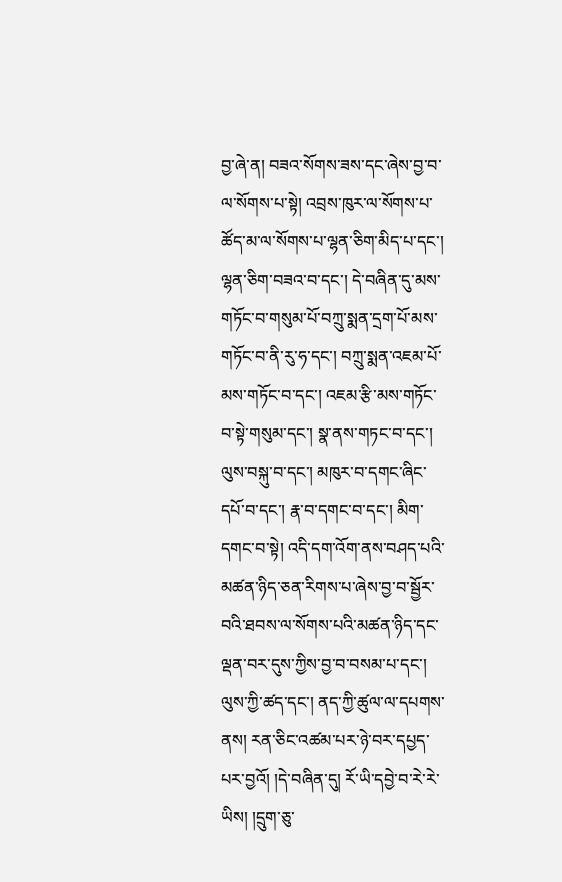བྱ་ཞེ་ན། བཟའ་སོགས་ཟས་དང་ཞེས་བྱ་བ་ལ་སོགས་པ་སྟེ། འབྲས་ཁུར་ལ་སོགས་པ་ཚོད་མ་ལ་སོགས་པ་ལྷན་ཅིག་མིད་པ་དང་། ལྷན་ཅིག་བཟའ་བ་དང་། དེ་བཞིན་དུ་མས་གཏོང་བ་གསུམ་པོ་བཀྲུ་སྨན་དྲག་པོ་མས་གཏོང་བ་ནི་རུ་ཧ་དང་། བཀྲུ་སྨན་འཇམ་པོ་མས་གཏོང་བ་དང་། འཇམ་རྩི་མས་གཏོང་བ་སྟེ་གསུམ་དང་། སྣ་ནས་གཏང་བ་དང་། ལུས་བསྐུ་བ་དང་། མཁུར་བ་དགང་ཞིང་དཔོ་བ་དང་། རྣ་བ་དགང་བ་དང་། མིག་དགང་བ་སྟེ། འདི་དག་འོག་ནས་བཤད་པའི་མཚན་ཉིད་ཅན་རིགས་པ་ཞེས་བྱ་བ་སྦྱོར་བའི་ཐབས་ལ་སོགས་པའི་མཚན་ཉིད་དང་ལྡན་བར་དུས་ཀྱིས་བྱ་བ་བསམ་པ་དང་། ལུས་ཀྱི་ཚད་དང་། ནད་ཀྱི་ཚུལ་ལ་དཔགས་ནས། རན་ཅིང་འཚམ་པར་ཉེ་བར་དཔྱད་པར་བྱའོ། །དེ་བཞིན་དུ། རོ་ཡི་དབྱེ་བ་རེ་རེ་ཡིས། །དྲུག་ཅུ་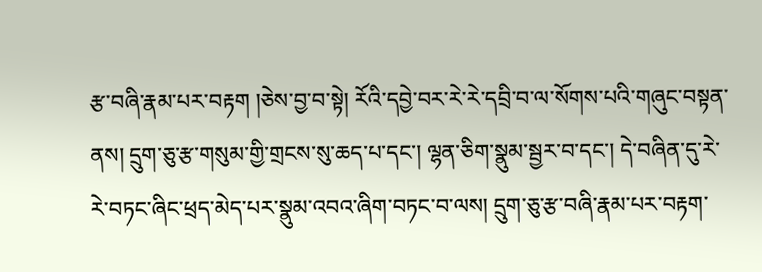རྩ་བཞི་རྣམ་པར་བརྟག །ཅེས་བྱ་བ་སྟེ། རོའི་དབྱེ་བར་རེ་རེ་དབྲི་བ་ལ་སོགས་པའི་གཞུང་བསྟན་ནས། དྲུག་ཅུ་རྩ་གསུམ་གྱི་གྲངས་སུ་ཆད་པ་དང་། ལྷན་ཅིག་སྣུམ་སྦྱར་བ་དང་། དེ་བཞིན་དུ་རེ་རེ་བཏང་ཞིང་ཕྲད་མེད་པར་སྣུམ་འབའ་ཞིག་བཏང་བ་ལས། དྲུག་ཅུ་རྩ་བཞི་རྣམ་པར་བརྟག་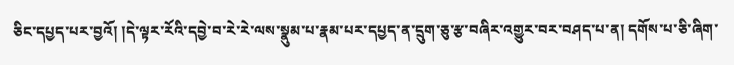ཅིང་དཔྱད་པར་བྱའོ། །དེ་ལྟར་རོའི་དབྱེ་བ་རེ་རེ་ལས་སྣུམ་པ་རྣམ་པར་དཔྱད་ན་དྲུག་ཅུ་རྩ་བཞིར་འགྱུར་བར་བཤད་པ་ན། དགོས་པ་ཅི་ཞིག་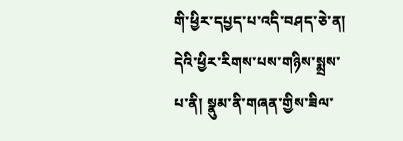གི་ཕྱིར་དཔྱད་པ་འདི་བཤད་ཅེ་ན། དེའི་ཕྱིར་རིགས་པས་གཉིས་སྨྲས་པ་ནི། སྣུམ་ནི་གཞན་གྱིས་ཟིལ་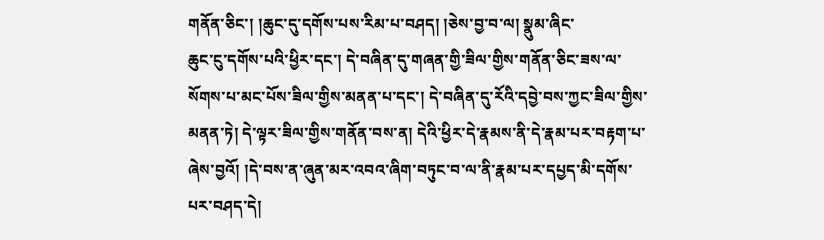གནོན་ཅིང་། །ཆུང་དུ་དགོས་པས་རིམ་པ་བཤད། །ཅེས་བྱ་བ་ལ། སྣུམ་ཞིང་
ཆུང་ངུ་དགོས་པའི་ཕྱིར་དང་། དེ་བཞིན་དུ་གཞན་གྱི་ཟིལ་གྱིས་གནོན་ཅིང་ཟས་ལ་སོགས་པ་མང་པོས་ཟིལ་གྱིས་མནན་པ་དང་། དེ་བཞིན་དུ་རོའི་དབྱེ་བས་ཀྱང་ཟིལ་གྱིས་མནན་ཏེ། དེ་ལྟར་ཟིལ་གྱིས་གནོན་བས་ན། དེའི་ཕྱིར་དེ་རྣམས་ནི་དེ་རྣམ་པར་བརྟག་པ་ཞེས་བྱའོ། །དེ་བས་ན་ཞུན་མར་འབའ་ཞིག་བཏུང་བ་ལ་ནི་རྣམ་པར་དཔྱད་མི་དགོས་པར་བཤད་དེ།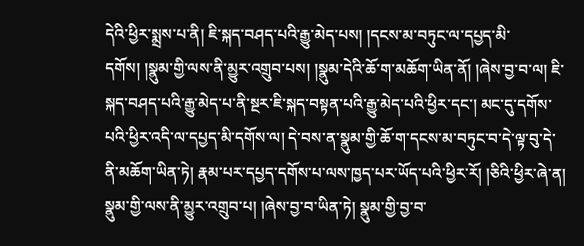དེའི་ཕྱིར་སྨྲས་པ་ནི། ཇི་སྐད་བཤད་པའི་རྒྱུ་མེད་པས། །དངས་མ་བཏུང་ལ་དཔྱད་མི་དགོས། །སྣུམ་གྱི་ལས་ནི་མྱུར་འགྲུབ་པས། །སྣུམ་དེའི་ཆོ་ག་མཆོག་ཡིན་ནོ། །ཞེས་བྱ་བ་ལ། ཇི་སྐད་བཤད་པའི་རྒྱུ་མེད་པ་ནི་སྔར་ཇི་སྐད་བསྟན་པའི་རྒྱུ་མེད་པའི་ཕྱིར་དང་། མང་དུ་དགོས་པའི་ཕྱིར་འདི་ལ་དཔྱད་མི་དགོས་ལ། དེ་བས་ན་སྣུམ་གྱི་ཆོ་ག་དངས་མ་བཏུང་བ་དེ་ལྟ་བུ་དེ་ནི་མཆོག་ཡིན་ཏེ། རྣམ་པར་དཔྱད་དགོས་པ་ལས་ཁྱད་པར་ཡོད་པའི་ཕྱིར་རོ། །ཅིའི་ཕྱིར་ཞེ་ན། སྣུམ་གྱི་ལས་ནི་མྱུར་འགྲུབ་པ། །ཞེས་བྱ་བ་ཡིན་ཏེ། སྣུམ་གྱི་བྱ་བ་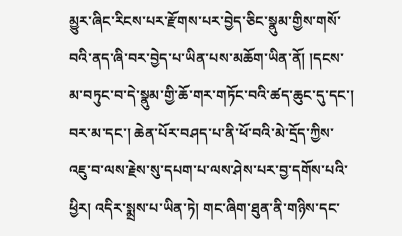མྱུར་ཞིང་རིངས་པར་རྫོགས་པར་བྱེད་ཅིང་སྣུམ་གྱིས་གསོ་བའི་ནད་ཞི་བར་བྱེད་པ་ཡིན་པས་མཆོག་ཡིན་ནོ། །དངས་མ་བཏུང་བ་དེ་སྣུམ་གྱི་ཆོ་གར་གཏོང་བའི་ཚད་ཆུང་དུ་དང་། བར་མ་དང་། ཆེན་པོར་བཤད་པ་ནི་ཕོ་བའི་མེ་དྲོད་ཀྱིས་འཇུ་བ་ལས་རྗེས་སུ་དཔག་པ་ལས་ཤེས་པར་བྱ་དགོས་པའི་ཕྱིར། འདིར་སྨྲས་པ་ཡིན་ཏེ། གང་ཞིག་ཐུན་ནི་གཉིས་དང་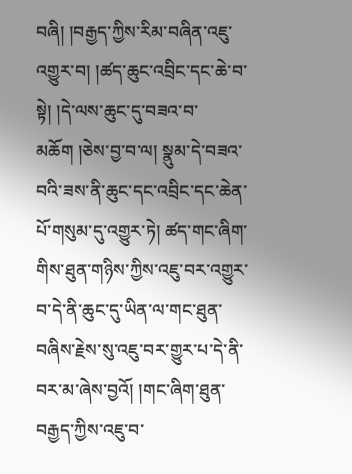བཞི། །བརྒྱད་ཀྱིས་རིམ་བཞིན་འཇུ་འགྱུར་བ། །ཚད་ཆུང་འབྲིང་དང་ཆེ་བ་སྟེ། །དེ་ལས་ཆུང་དུ་བཟའ་བ་མཆོག །ཅེས་བྱ་བ་ལ། སྣུམ་དེ་བཟའ་བའི་ཟས་ནི་ཆུང་དང་འབྲིང་དང་ཆེན་པོ་གསུམ་དུ་འགྱུར་ཏེ། ཚད་གང་ཞིག་གིས་ཐུན་གཉིས་ཀྱིས་འཇུ་བར་འགྱུར་བ་དེ་ནི་ཆུང་དུ་ཡིན་ལ་གང་ཐུན་བཞིས་རྗེས་སུ་འཇུ་བར་གྱུར་པ་དེ་ནི་བར་མ་ཞེས་བྱའོ། །གང་ཞིག་ཐུན་བརྒྱད་ཀྱིས་འཇུ་བ་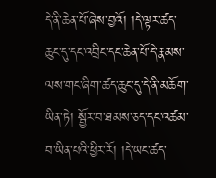དེ་ནི་ཆེན་པོ་ཞེས་བྱའོ། །དེ་ལྟར་ཚད་ཆུང་དུ་དང་འབྲིང་དང་ཆེན་པོ་དེ་རྣམས་ལས་གང་ཞིག་ཚད་ཆུང་དུ་དེ་ནི་མཆོག་ཡིན་ཏེ། སྦྱོར་བ་ཐམས་ཅད་དང་འཚམ་བ་ཡིན་པའི་ཕྱིར་རོ། །དེ་ཡང་ཚད་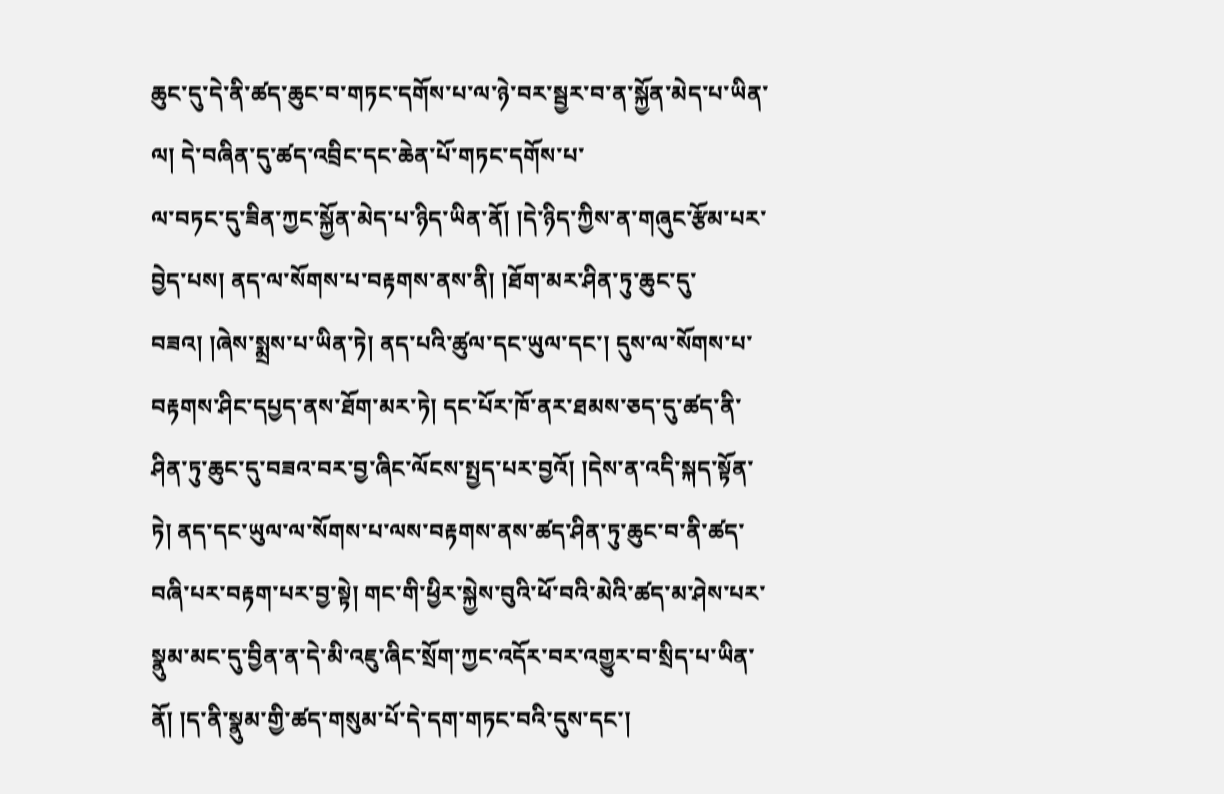ཆུང་དུ་དེ་ནི་ཚད་ཆུང་བ་གཏང་དགོས་པ་ལ་ཉེ་བར་སྦྱར་བ་ན་སྐྱོན་མེད་པ་ཡིན་ལ། དེ་བཞིན་དུ་ཚད་འབྲིང་དང་ཆེན་པོ་གཏང་དགོས་པ་
ལ་བཏང་དུ་ཟིན་ཀྱང་སྐྱོན་མེད་པ་ཉིད་ཡིན་ནོ། །དེ་ཉིད་ཀྱིས་ན་གཞུང་རྩོམ་པར་བྱེད་པས། ནད་ལ་སོགས་པ་བརྟགས་ནས་ནི། །ཐོག་མར་ཤིན་ཏུ་ཆུང་དུ་བཟའ། །ཞེས་སྨྲས་པ་ཡིན་ཏེ། ནད་པའི་ཚུལ་དང་ཡུལ་དང་། དུས་ལ་སོགས་པ་བརྟགས་ཤིང་དཔྱད་ནས་ཐོག་མར་ཏེ། དང་པོར་ཁོ་ནར་ཐམས་ཅད་དུ་ཚད་ནི་ཤིན་ཏུ་ཆུང་དུ་བཟའ་བར་བྱ་ཞིང་ལོངས་སྤྱད་པར་བྱའོ། །དེས་ན་འདི་སྐད་སྟོན་ཏེ། ནད་དང་ཡུལ་ལ་སོགས་པ་ལས་བརྟགས་ནས་ཚད་ཤིན་ཏུ་ཆུང་བ་ནི་ཚད་བཞི་པར་བརྟག་པར་བྱ་སྟེ། གང་གི་ཕྱིར་སྐྱེས་བུའི་ཕོ་བའི་མེའི་ཚད་མ་ཤེས་པར་སྣུམ་མང་དུ་བྱིན་ན་དེ་མི་འཇུ་ཞིང་སྲོག་ཀྱང་འདོར་བར་འགྱུར་བ་སྲིད་པ་ཡིན་ནོ། །ད་ནི་སྣུམ་གྱི་ཚད་གསུམ་པོ་དེ་དག་གཏང་བའི་དུས་དང་།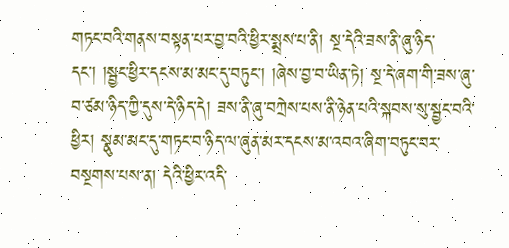གཏང་བའི་གནས་བསྟན་པར་བྱ་བའི་ཕྱིར་སྨྲས་པ་ནི། སྔ་དེའི་ཟས་ནི་ཞུ་ཉིད་དང་། །སྦྱང་ཕྱིར་དངས་མ་མང་དུ་བཏུང་། །ཞེས་བྱ་བ་ཡིན་ཏེ། སྔ་དེ་ཞག་གི་ཟས་ཞུ་བ་ཙམ་ཉིད་ཀྱི་དུས་དེ་ཉིད་དེ། ཟས་ནི་ཞུ་བཀྲེས་པས་ནི་ཉེན་པའི་སྐབས་སུ་སྦྱང་བའི་ཕྱིར། སྣུམ་མང་དུ་གཏང་བ་ཉིད་ལ་ཞུན་མར་དངས་མ་འབའ་ཞིག་བཏུང་བར་བསྔགས་པས་ན། དེའི་ཕྱིར་འདི་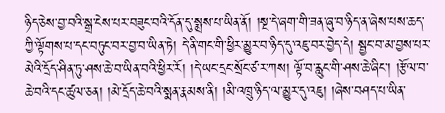ཉིད་ཅེས་བྱ་བའི་སྒྲ་ངེས་པར་བཟུང་བའི་དོན་དུ་སྨྲས་པ་ཡིན་ནོ། །སྔ་དེ་ཞག་གི་ཟན་ཞུ་བ་ཉིད་ན་ཞེས་པས་ཆད་ཀྱི་ལྟོགས་པ་དང་བཏུང་བར་བྱ་བ་ཡིན་ཏེ། དེ་ནི་གང་གི་ཕྱིར་མྱུར་བ་ཉིད་དུ་འཇུ་བར་བྱེད་དེ། སྦྱང་བ་མ་བྱས་པར་མེའི་དྲོད་ཤིན་ཏུ་ཤས་ཆེ་བ་ཡིན་བའི་ཕྱིར་རོ། །དེ་ཡང་དྲང་སྲོང་ཙ་ར་ཀས། ལྟོ་བ་རླུང་གི་ཤས་ཆེ་ཞིང་། །རྩོལ་བ་ཆེ་བའི་དང་ཚུལ་ཅན། །མེ་དྲོད་ཆེ་བའི་སྨན་རྣམས་ནི། །མི་འཁྲུ་ཉིད་ལ་མྱུར་དུ་འཇུ། །ཞེས་བཤད་པ་ཡིན་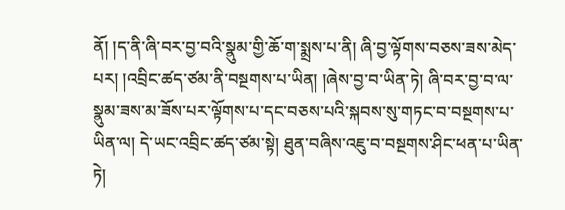ནོ། །ད་ནི་ཞི་བར་བྱ་བའི་སྣུམ་གྱི་ཆོ་ག་སྨྲས་པ་ནི། ཞི་བྱ་ལྟོགས་བཅས་ཟས་མེད་པར། །འབྲིང་ཚད་ཙམ་ནི་བསྔགས་པ་ཡིན། །ཞེས་བྱ་བ་ཡིན་ཏེ། ཞི་བར་བྱ་བ་ལ་སྣུམ་ཟས་མ་ཟོས་པར་ལྟོགས་པ་དང་བཅས་པའི་སྐབས་སུ་གཏང་བ་བསྔགས་པ་ཡིན་ལ། དེ་ཡང་འབྲིང་ཚད་ཙམ་སྟེ། ཐུན་བཞིས་འཇུ་བ་བསྔགས་ཤིང་ཕན་པ་ཡིན་ཏེ།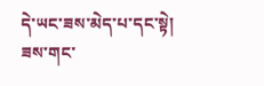དེ་ཡང་ཟས་མེད་པ་དང་སྟེ། ཟས་གང་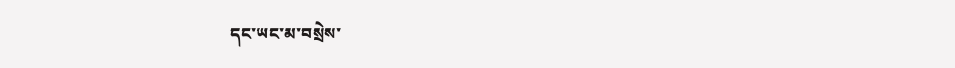དང་ཡང་མ་བསྲེས་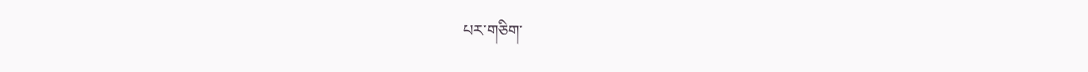པར་གཅིག་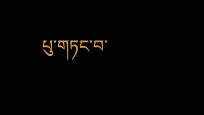པུ་གཏང་བ་